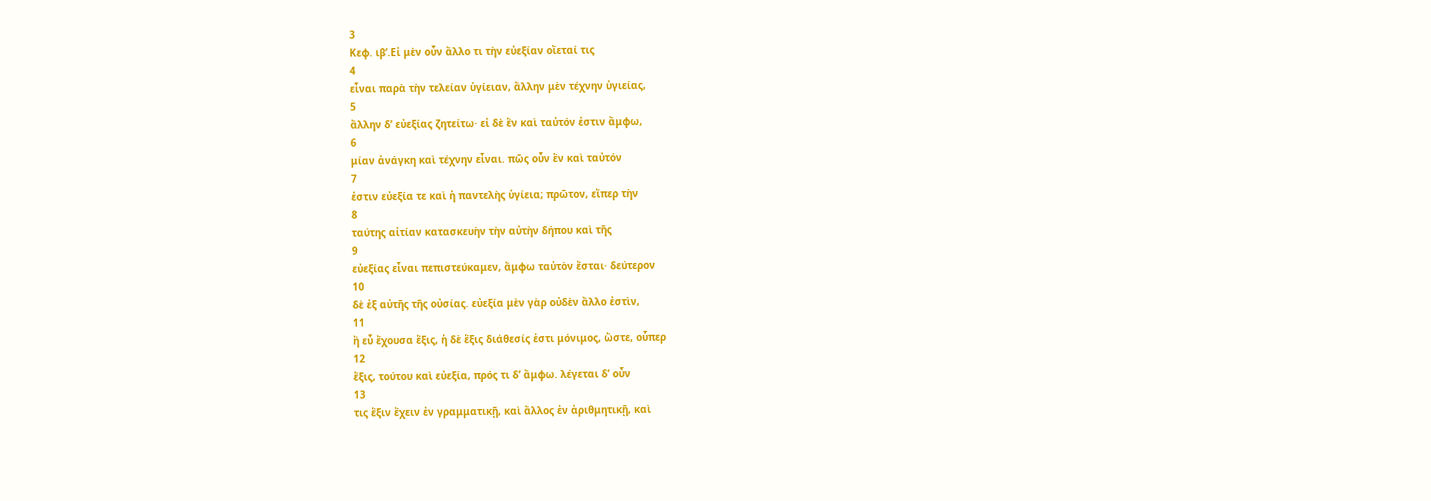3
Κεφ. ιβʹ.Εἰ μὲν οὖν ἄλλο τι τὴν εὐεξίαν οἴεταί τις
4
εἶναι παρὰ τὴν τελείαν ὑγίειαν, ἄλλην μὲν τέχνην ὑγιείας,
5
ἄλλην δ’ εὐεξίας ζητείτω· εἰ δὲ ἓν καὶ ταὐτόν ἐστιν ἄμφω,
6
μίαν ἀνάγκη καὶ τέχνην εἶναι. πῶς οὖν ἓν καὶ ταὐτόν
7
ἐστιν εὐεξία τε καὶ ἡ παντελὴς ὑγίεια; πρῶτον, εἴπερ τὴν
8
ταύτης αἰτίαν κατασκευὴν τὴν αὐτὴν δήπου καὶ τῆς
9
εὐεξίας εἶναι πεπιστεύκαμεν, ἄμφω ταὐτὸν ἔσται· δεύτερον
10
δὲ ἐξ αὐτῆς τῆς οὐσίας. εὐεξία μὲν γὰρ οὐδὲν ἄλλο ἐστὶν,
11
ἢ εὖ ἔχουσα ἕξις, ἡ δὲ ἕξις διάθεσίς ἐστι μόνιμος, ὥστε, οὗπερ
12
ἕξις, τούτου καὶ εὐεξία, πρός τι δ’ ἄμφω. λέγεται δ’ οὖν
13
τις ἕξιν ἔχειν ἐν γραμματικῇ, καὶ ἄλλος ἐν ἀριθμητικῇ, καὶ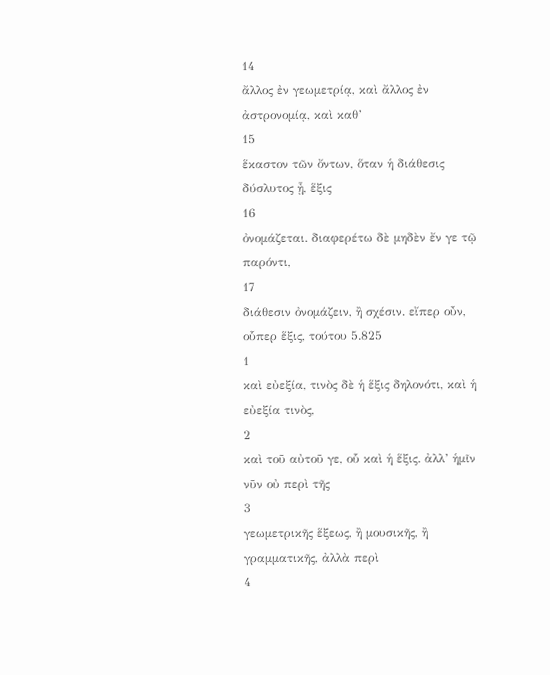14
ἄλλος ἐν γεωμετρίᾳ, καὶ ἄλλος ἐν ἀστρονομίᾳ, καὶ καθ’
15
ἕκαστον τῶν ὄντων, ὅταν ἡ διάθεσις δύσλυτος ᾖ, ἕξις
16
ὀνομάζεται. διαφερέτω δὲ μηδὲν ἔν γε τῷ παρόντι,
17
διάθεσιν ὀνομάζειν, ἢ σχέσιν. εἴπερ οὖν, οὗπερ ἕξις, τούτου 5.825
1
καὶ εὐεξία, τινὸς δὲ ἡ ἕξις δηλονότι, καὶ ἡ εὐεξία τινὸς,
2
καὶ τοῦ αὐτοῦ γε, οὗ καὶ ἡ ἕξις. ἀλλ’ ἡμῖν νῦν οὐ περὶ τῆς
3
γεωμετρικῆς ἕξεως, ἢ μουσικῆς, ἢ γραμματικῆς, ἀλλὰ περὶ
4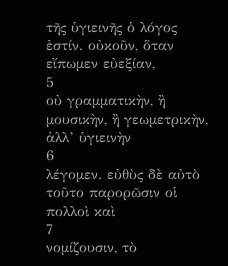τῆς ὑγιεινῆς ὁ λόγος ἐστίν. οὐκοῦν, ὅταν εἴπωμεν εὐεξίαν,
5
οὐ γραμματικὴν, ἢ μουσικὴν, ἢ γεωμετρικὴν, ἀλλ’ ὑγιεινὴν
6
λέγομεν. εὐθὺς δὲ αὐτὸ τοῦτο παρορῶσιν οἱ πολλοὶ καὶ
7
νομίζουσιν, τὸ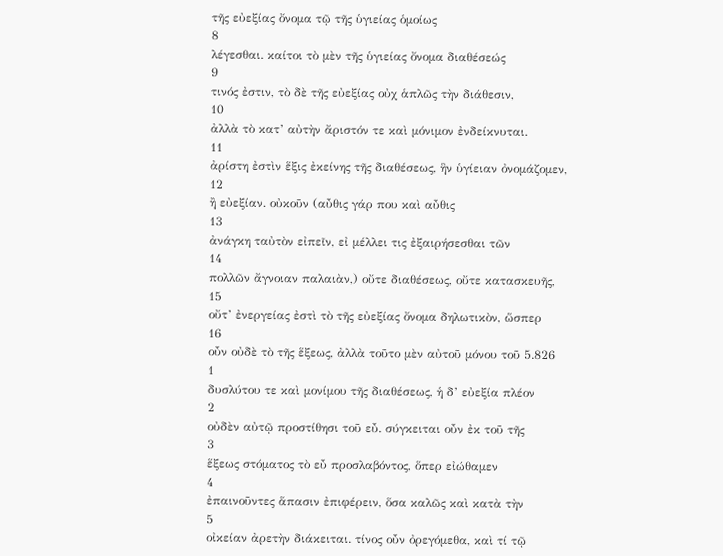τῆς εὐεξίας ὄνομα τῷ τῆς ὑγιείας ὁμοίως
8
λέγεσθαι. καίτοι τὸ μὲν τῆς ὑγιείας ὄνομα διαθέσεώς
9
τινός ἐστιν, τὸ δὲ τῆς εὐεξίας οὐχ ἁπλῶς τὴν διάθεσιν,
10
ἀλλὰ τὸ κατ’ αὐτὴν ἄριστόν τε καὶ μόνιμον ἐνδείκνυται.
11
ἀρίστη ἐστὶν ἕξις ἐκείνης τῆς διαθέσεως, ἣν ὑγίειαν ὀνομάζομεν,
12
ἢ εὐεξίαν. οὐκοῦν (αὖθις γάρ που καὶ αὖθις
13
ἀνάγκη ταὐτὸν εἰπεῖν, εἰ μέλλει τις ἐξαιρήσεσθαι τῶν
14
πολλῶν ἄγνοιαν παλαιὰν,) οὔτε διαθέσεως, οὔτε κατασκευῆς,
15
οὔτ’ ἐνεργείας ἐστὶ τὸ τῆς εὐεξίας ὄνομα δηλωτικὸν, ὥσπερ
16
οὖν οὐδὲ τὸ τῆς ἕξεως, ἀλλὰ τοῦτο μὲν αὐτοῦ μόνου τοῦ 5.826
1
δυσλύτου τε καὶ μονίμου τῆς διαθέσεως, ἡ δ’ εὐεξία πλέον
2
οὐδὲν αὐτῷ προστίθησι τοῦ εὖ. σύγκειται οὖν ἐκ τοῦ τῆς
3
ἕξεως στόματος τὸ εὖ προσλαβόντος, ὅπερ εἰώθαμεν
4
ἐπαινοῦντες ἅπασιν ἐπιφέρειν, ὅσα καλῶς καὶ κατὰ τὴν
5
οἰκείαν ἀρετὴν διάκειται. τίνος οὖν ὀρεγόμεθα, καὶ τί τῷ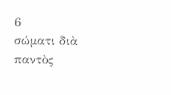6
σώματι διὰ παντὸς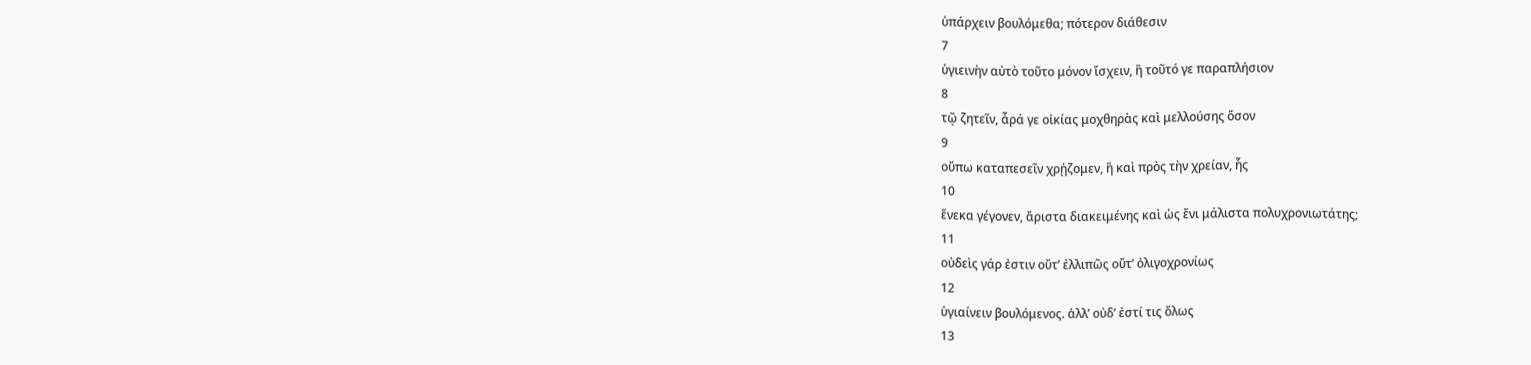ὑπάρχειν βουλόμεθα; πότερον διάθεσιν
7
ὑγιεινὴν αὐτὸ τοῦτο μόνον ἴσχειν, ἢ τοῦτό γε παραπλήσιον
8
τῷ ζητεῖν, ἆρά γε οἰκίας μοχθηρὰς καὶ μελλούσης ὅσον
9
οὔπω καταπεσεῖν χρῄζομεν, ἢ καὶ πρὸς τὴν χρείαν, ἧς
10
ἕνεκα γέγονεν, ἄριστα διακειμένης καὶ ὡς ἔνι μάλιστα πολυχρονιωτάτης;
11
οὐδεὶς γάρ ἐστιν οὔτ’ ἐλλιπῶς οὔτ’ ὀλιγοχρονίως
12
ὑγιαίνειν βουλόμενος. ἀλλ’ οὐδ’ ἐστί τις ὅλως
13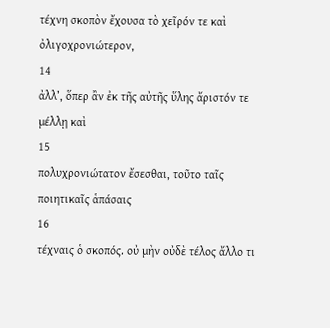τέχνη σκοπὸν ἔχουσα τὸ χεῖρόν τε καὶ ὀλιγοχρονιώτερον,
14
ἀλλ’, ὅπερ ἂν ἐκ τῆς αὐτῆς ὕλης ἄριστόν τε μέλλῃ καὶ
15
πολυχρονιώτατον ἔσεσθαι, τοῦτο ταῖς ποιητικαῖς ἁπάσαις
16
τέχναις ὁ σκοπός. οὐ μὴν οὐδὲ τέλος ἄλλο τι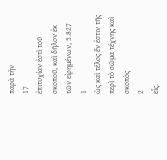παρὰ τὴν
17
ἐπιτυχίαν ἐστὶ τοῦ σκοποῦ, καὶ δῆλον ἐκ τῶν εἰρημένων, 5.827
1
ὡς καὶ τέλος ἕν ἐστιν τῆς περὶ τὸ σῶμα τέχνης καὶ σκοπὸς
2
εἷς.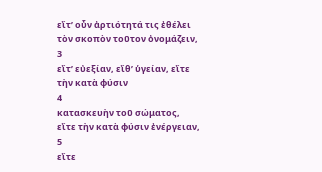εἴτ’ οὖν ἀρτιότητά τις ἐθέλει τὸν σκοπὸν τοῦτον ὀνομάζειν,
3
εἴτ’ εὐεξίαν, εἴθ’ ὑγείαν, εἴτε τὴν κατὰ φύσιν
4
κατασκευὴν τοῦ σώματος, εἴτε τὴν κατὰ φύσιν ἐνέργειαν,
5
εἴτε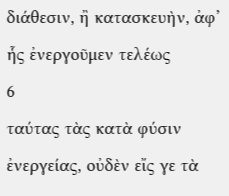διάθεσιν, ἢ κατασκευὴν, ἀφ’ ἧς ἐνεργοῦμεν τελέως
6
ταύτας τὰς κατὰ φύσιν ἐνεργείας, οὐδὲν εἴς γε τὰ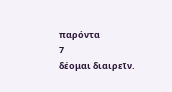παρόντα
7
δέομαι διαιρεῖν.